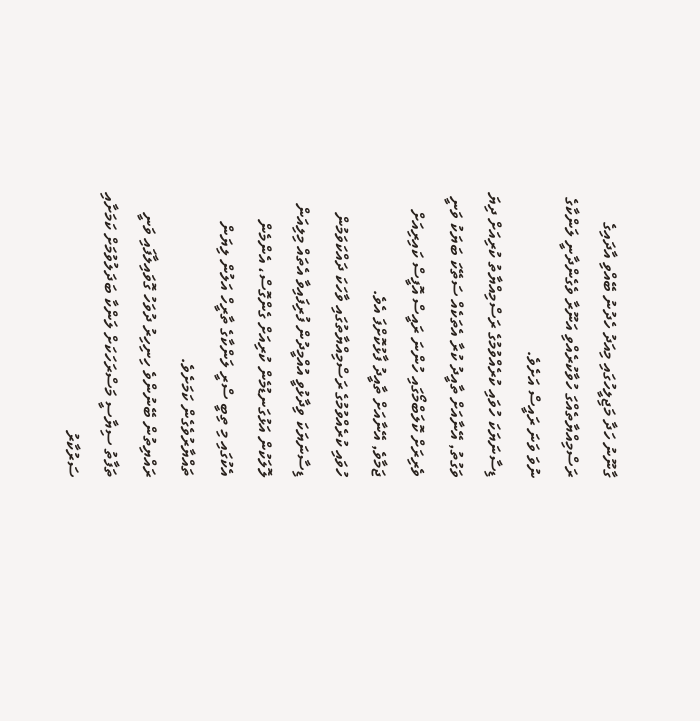ގާނޫނު ހަދާ މަޖިލީހުގައި މިއަދު ހެދުނު ބޭއްވި އާދައިގެ ރަސްމިއްޔާތެއްގަ ހުވާކުރެއްވި އަނޫރާ ވެގެންދާނީ ލަންކާގެ ނުވަ ވަނަ ރައީސް އަށެވެ.
ޑިސާނަޔަކަ ހުވައި ކުރެއްވުމުގެ ރަސްމިއްޔާތު ކުރިއަށް ދިޔަ ވަގުތު, އޭނާއަށް ތާއީދު ކުރާ އެތަކެއް ސަތޭކަ ބަޔަކު ވަނީ ވެރިރަށް ކޮލަބްމޯގައި ހުންނަ ރައީސް އޮފީސް ކައިރިއަށް ޖަމާވެ, އޭނާއަށް ތާއީދު ފާޅުކޮށްފަ އެވެ.
ހުވައި ކުރެއްވުމުގެ ރަސްމިއްޔާތުގައި ވާހަކަ ދައްކަވަމުން ޑިސާނަޔަކަ ވިދާޅުވީ އުއްމީދުން ފުރިފައިވާ އެތައް މިލިއަން ލޮލަކުން އަޅުގަނޑުމެން ކުރިއަށް ގެންގޮސް، އެންމެން އެކުގައި މި ތިބީ ސްރީ ލަންކާގެ ތާރީހް އަލުން ލިޔަން ތައްޔާރުވެގެން ކަމަށެވެ.
ރައްޔިތުން ބޭނުންވެ ހިނިހިރު ދުވަހު ގޮވައިލާފައި ވަނީ ތަފާތު ސިޔާސީ މަސްރަހަކަށް ލަންކާ ބަދަލުވުމަށް ކަމަށާއި ސަރުކާރު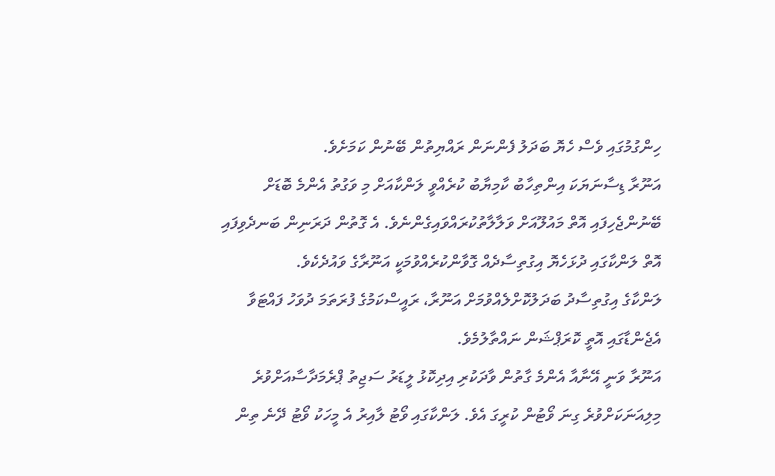ހިންގުމުގައި ވެސް ހެޔޮ ބަދަލު ފެންނަން ރައްޔިތުން ބޭނުން ކަމަށެވެ.
އަނޫރާ ޑިސާނަޔަކަ އިންތިހާބު ކާމިޔާބު ކުރެއްވީ ލަންކާއަށް މި ވަގުތު އެންމެ ބޮޑަށް ބޭނުންޖެހިފައި އޮތް މައުލޫއަށް ވަލާލާތުކުރައްވައިގެންނެވެ. އެ ގޮތުން ދަރަނިން ބަނދެވިފައި އޮތް ލަންކާގައި ދުޅަހެޔޮ އިގުތިސާދެއް ގޮވާންކުރެއްވުމަކީ އަނޫރާގެ ވައުދެކެވެ.
ލަންކާގެ އިގުތިސާދު ބަދަލުކޮށްލެއްވުމަށް އަނޫރާ، ރައީސްކަމުގެ ފުރަތަމަ ދުވަހު ފައްޓަވާ އެޖެންޑާގައި އޮތީ ކޮރަޕްޝަން ނައްތާލުމެވެ.
އަނޫރާ ވަނީ އޭނާއާ އެންމެ ގާތުން ވާދަކުރި އިދިކޮޅު ލީޑަރު ސަޖިތު ޕްރެމަދާސާއަށްވުރެ މިލިއަނަކަށްވުރެ ގިނަ ވޯޓުން ކުރީގަ އެވެ. ލަންކާގައި ވޯޓު ލާއިރު އެ މީހަކު ވޯޓު ދޭނެ ތިން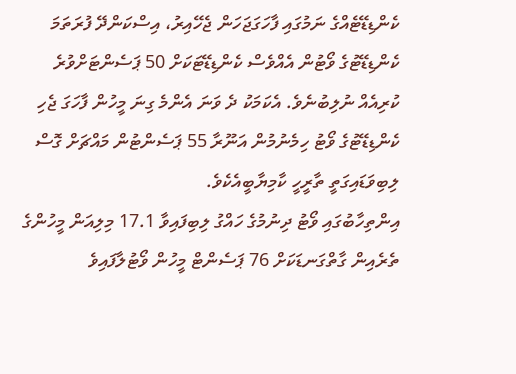ކެންޑިޑޭޓެއްގެ ނަމުގައި ފާހަގަޖަހަން ޖެހޭއިރު، އިސްކަންދޭ ފުރަތަމަ ކެންޑިޑޭޓުގެ ވޯޓުން އެއްވެސް ކެންޑިޑޭޓަކަށް 50 ޕަސެންޓަށްވުރެ ކުރިއެއް ނުލިބުނެވެ. އެކަމަކު ދެ ވަނަ އެންމެ ގިނަ މީހުން ފާހަގަ ޖެހި ކެންޑިޑޭޓުގެ ވޯޓު ހިމެނުމުން އަނޫރާ 55 ޕަސެންޓުން މައްޗަށް ގޮސް ލިބިވަޑައިގަތީ ތާރީހީ ކާމިޔާބީއެކެވެ.
އިންތިހާބުގައި ވޯޓު ދިނުމުގެ ހައްގު ލިބިފައިވާ 17.1 މިލިއަން މީހުންގެ ތެރެއިން ގާތްގަނޑަކަށް 76 ޕަސެންޓް މީހުން ވޯޓުލާފައިވެ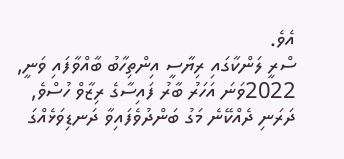އެވެ.
ސްރީ ލަންކާގައި ރިޔާސީ އިންތިހާބު ބާއްވާފައި ވަނީ, 2022ވަނަ އަހަރު ބާރު ފައިސާގެ ރިޒާވް ހުސްވެ, ދަރަނި ދެއްކޭނެ މަގު ބަންދުވެފައިވާ ދަނޑިވަޅެއްގަ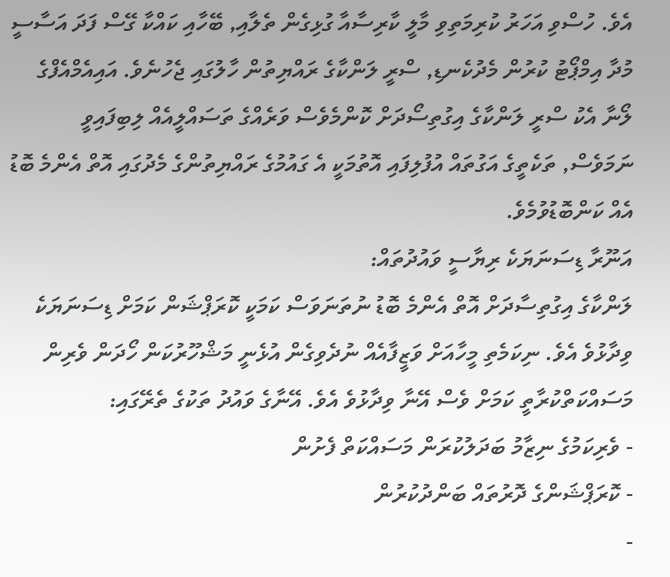އެވެ. ހުސްވި އަހަރު ކުރިމަތިވި މާލީ ކާރިސާއާ ގުޅިގެން ތެލާއި, ބޭހާއި ކައްކާ ގޭސް ފަދަ އަސާސީ މުދާ އިމްޕޯޓު ކުރުން މެދުކެނޑި, ސްރީ ލަންކާގެ ރައްޔިތުން ހާލުގައި ޖެހުނެވެ. އައިއެމްއެފްގެ ލޯނާ އެކު ސްރީ ލަންކާގެ އިގުތިސޯދަށް ކޮންމެވެސް ވަރެއްގެ ތަސައްލީއެއް ލިބިފައިވީ ނަމަވެސް, ތަކެތީގެ އަގުތައް އުފުލިފައި އޮތުމަކީ އެ ގައުމުގެ ރައްޔިތުންގެ މެދުގައި އޮތް އެންމެ ބޮޑު އެއް ކަންބޮޑުވުމެވެ.
އަނޫރާ ޑިސަނަޔަކެ ރިޔާސީ ވައުދުތައް:
ލަންކާގެ އިގުތިސާދަށް އޮތް އެންމެ ބޮޑު ނުތަނަވަސް ކަމަކީ ކޮރަޕްޝަން ކަމަށް ޑިސަނަޔަކެ ވިދާޅުވެ އެވެ. ނިކަމެތި މީހާއަށް ވަޒީފާއެއް ނުދެވިގެން އުޅެނީ މަޝްހޫރުކަން ހޯދަން ވެރިން މަސައްކަތްކުރާތީ ކަމަށް ވެސް އޭނާ ވިދާޅުވެ އެވެ. އޭނާގެ ވައުދު ތަކުގެ ތެރޭގައި:
- ވެރިކަމުގެ ނިޒާމު ބަދަލުކުރަން މަސައްކަތް ފެށުން
- ކޮރަޕްޝަންގެ ދޮރުތައް ބަންދުކުރުން
-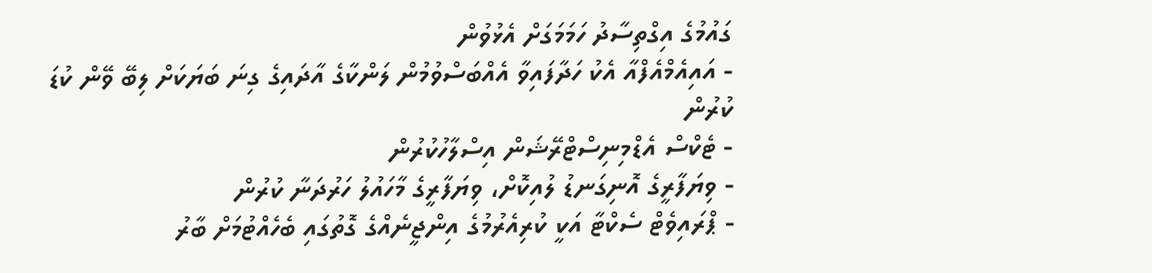ގައުމުގެ އިގްތިސާދު ހަމަމަގަށް އެޅުވުން
- އައިއެމްއެފްއާ އެކު ހަދާފައިވާ އެއްބަސްވުމުން ލަންކާގެ އާދައިގެ ގިނަ ބަޔަކަށް ލިބޭ ވޭން ކުޑަ ކުރުން
- ޓެކްސް އެޑްމިނިސްޓްރޭޝަން އިސްލާހުކުރުން
- ވިޔަފާރީގެ އޮނިގަނޑު ލުއިކޮށް، ވިޔަފާރީގެ މާހައުލު ހަރުދަނާ ކުރުން
- ޕްރައިވެޓް ސެކްޓާ އަކީ ކުރިއެރުމުގެ އިންޖީނެއްގެ ގޮތުގައި ބެހެއްޓުމަށް ބާރު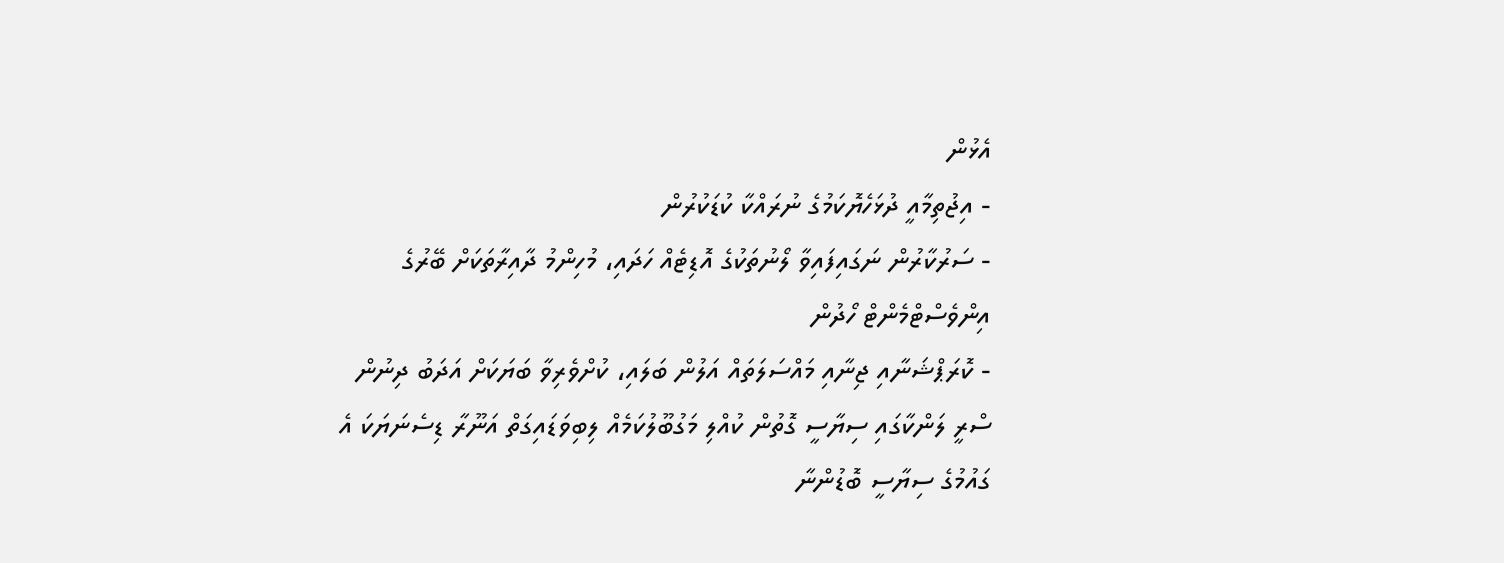އެޅުން
- އިޖުތިމާއީ ދުޅަހެޔޮކަމުގެ ނުރައްކާ ކުޑަކުރުން
- ސަރުކާރުން ނަގައިފައިވާ ލޯނުތަކުގެ އޮޑިޓެއް ހަދައި، މުހިންމު ދާއިރާތަކަށް ބޭރުގެ އިންވެސްޓްމެންޓް ހޯދުން
- ކޮރަޕްޝަނާއި ޖިނާއި މައްސަލަތައް އަލުން ބަލައި، ކުށްވެރިވާ ބަޔަކަށް އަދަބު ދިނުން
ސްރީ ލަންކާގައި ސިޔާސީ ގޮތުން ކުއްލި މަގުބޫލުކަމެއް ލިބިވަޑައިގަތް އަނޫރާ ޑިސެނަޔަކަ އެ ގައުމުގެ ސިޔާސީ ބޮޑުންނާ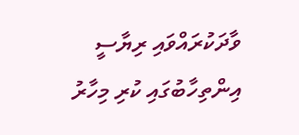ވާދަކުރައްވައި ރިޔާސީ އިންތިހާބުގައި ކުރި މިހާރު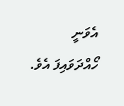އެވަނީ ހޯއްދަވައިފަ އެވެ.